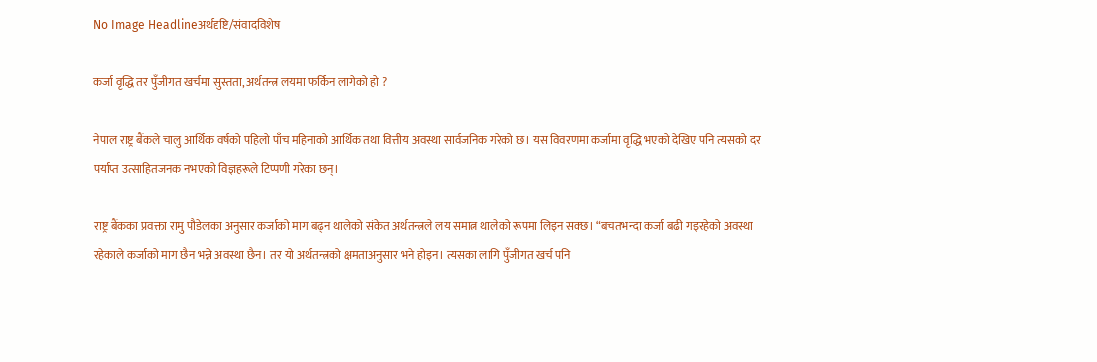No Image Headlineअर्थदृष्टि/संवादविशेष

कर्जा वृद्धि तर पुँजीगत खर्चमा सुस्तता, अर्थतन्त्र लयमा फर्किन लागेको हो ?

नेपाल राष्ट्र बैंकले चालु आर्थिक वर्षको पहिलो पाँच महिनाको आर्थिक तथा वित्तीय अवस्था सार्वजनिक गरेको छ। यस विवरणमा कर्जामा वृद्धि भएको देखिए पनि त्यसको दर पर्याप्त उत्साहितजनक नभएको विज्ञहरूले टिप्पणी गरेका छन्।

राष्ट्र बैंकका प्रवक्ता रामु पौडेलका अनुसार कर्जाको माग बढ्न थालेको संकेत अर्थतन्त्रले लय समात्न थालेको रूपमा लिइन सक्छ। “बचतभन्दा कर्जा बढी गइरहेको अवस्था रहेकाले कर्जाको माग छैन भन्ने अवस्था छैन। तर यो अर्थतन्त्रको क्षमताअनुसार भने होइन। त्यसका लागि पुँजीगत खर्च पनि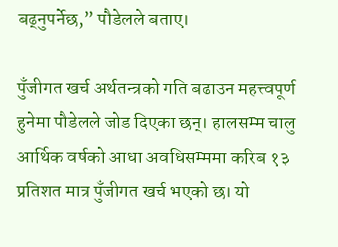बढ्नुपर्नेछ,” पौडेलले बताए।

पुँजीगत खर्च अर्थतन्त्रको गति बढाउन महत्त्वपूर्ण हुनेमा पौडेलले जोड दिएका छन्। हालसम्म चालु आर्थिक वर्षको आधा अवधिसम्ममा करिब १३ प्रतिशत मात्र पुँजीगत खर्च भएको छ। यो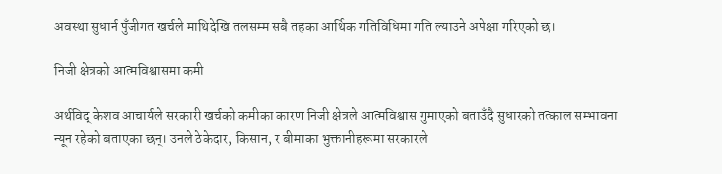अवस्था सुधार्न पुँजीगत खर्चले माथिदेखि तलसम्म सबै तहका आर्थिक गतिविधिमा गति ल्याउने अपेक्षा गरिएको छ।

निजी क्षेत्रको आत्मविश्वासमा कमी

अर्थविद् केशव आचार्यले सरकारी खर्चको कमीका कारण निजी क्षेत्रले आत्मविश्वास गुमाएको बताउँदै सुधारको तत्काल सम्भावना न्यून रहेको बताएका छन्। उनले ठेकेदार, किसान, र बीमाका भुक्तानीहरूमा सरकारले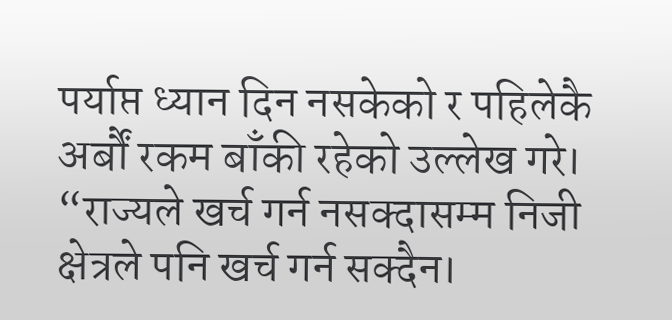पर्याप्त ध्यान दिन नसकेको र पहिलेकै अर्बौं रकम बाँकी रहेको उल्लेख गरे। “राज्यले खर्च गर्न नसक्दासम्म निजी क्षेत्रले पनि खर्च गर्न सक्दैन।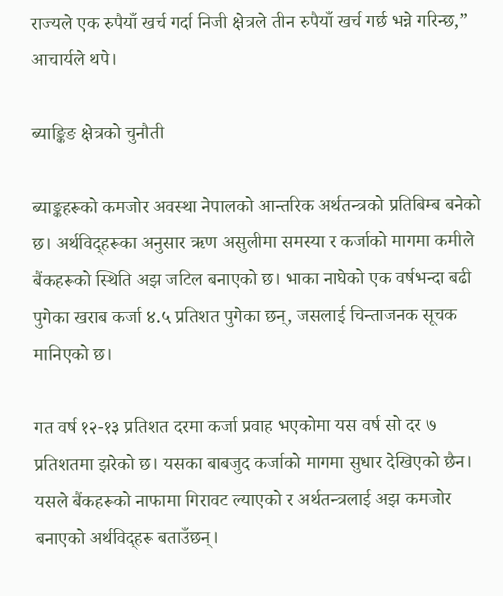राज्यले एक रुपैयाँ खर्च गर्दा निजी क्षेत्रले तीन रुपैयाँ खर्च गर्छ भन्ने गरिन्छ,” आचार्यले थपे।

ब्याङ्किङ क्षेत्रको चुनौती

ब्याङ्कहरूको कमजोर अवस्था नेपालको आन्तरिक अर्थतन्त्रको प्रतिबिम्ब बनेको छ। अर्थविद्हरूका अनुसार ऋण असुलीमा समस्या र कर्जाको मागमा कमीले बैंकहरूको स्थिति अझ जटिल बनाएको छ। भाका नाघेको एक वर्षभन्दा बढी पुगेका खराब कर्जा ४.५ प्रतिशत पुगेका छन्, जसलाई चिन्ताजनक सूचक मानिएको छ।

गत वर्ष १२-१३ प्रतिशत दरमा कर्जा प्रवाह भएकोमा यस वर्ष सो दर ७ प्रतिशतमा झरेको छ। यसका बाबजुद कर्जाको मागमा सुधार देखिएको छैन। यसले बैंकहरूको नाफामा गिरावट ल्याएको र अर्थतन्त्रलाई अझ कमजोर बनाएको अर्थविद्हरू बताउँछन्।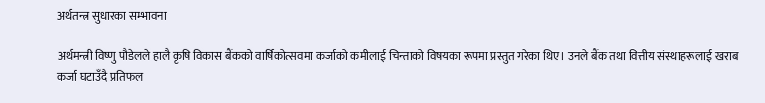अर्थतन्त्र सुधारका सम्भावना

अर्थमन्त्री विष्णु पौडेलले हालै कृषि विकास बैंकको वार्षिकोत्सवमा कर्जाको कमीलाई चिन्ताको विषयका रूपमा प्रस्तुत गरेका थिए। उनले बैंक तथा वित्तीय संस्थाहरूलाई खराब कर्जा घटाउँदै प्रतिफल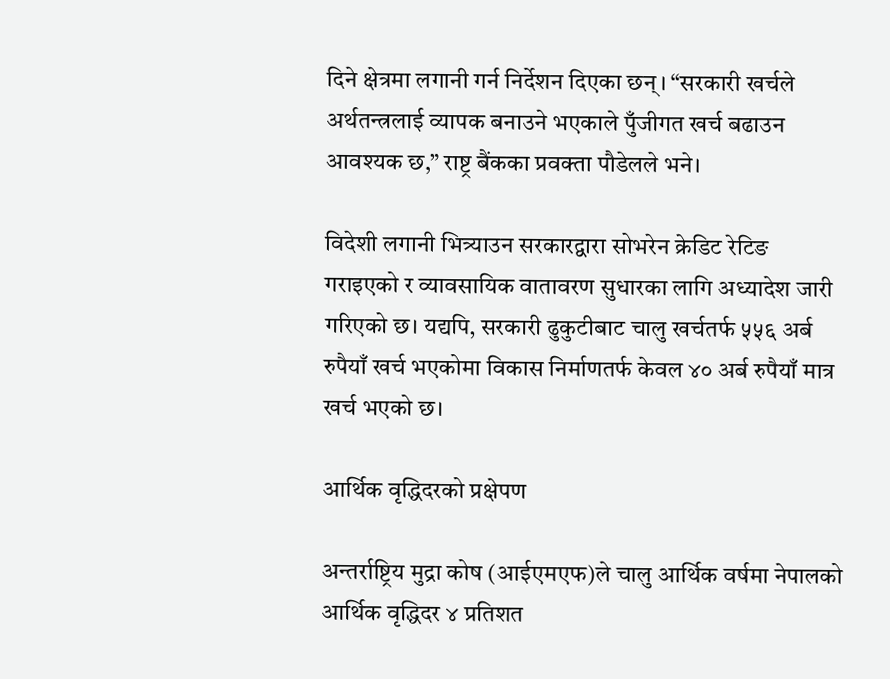दिने क्षेत्रमा लगानी गर्न निर्देशन दिएका छन्। “सरकारी खर्चले अर्थतन्त्रलाई व्यापक बनाउने भएकाले पुँजीगत खर्च बढाउन आवश्यक छ,” राष्ट्र बैंकका प्रवक्ता पौडेलले भने।

विदेशी लगानी भित्र्याउन सरकारद्वारा सोभरेन क्रेडिट रेटिङ गराइएको र व्यावसायिक वातावरण सुधारका लागि अध्यादेश जारी गरिएको छ। यद्यपि, सरकारी ढुकुटीबाट चालु खर्चतर्फ ५५६ अर्ब रुपैयाँ खर्च भएकोमा विकास निर्माणतर्फ केवल ४० अर्ब रुपैयाँ मात्र खर्च भएको छ।

आर्थिक वृद्धिदरको प्रक्षेपण

अन्तर्राष्ट्रिय मुद्रा कोष (आईएमएफ)ले चालु आर्थिक वर्षमा नेपालको आर्थिक वृद्धिदर ४ प्रतिशत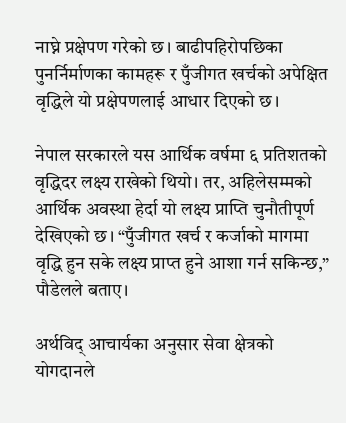नाघ्ने प्रक्षेपण गरेको छ। बाढीपहिरोपछिका पुनर्निर्माणका कामहरू र पुँजीगत खर्चको अपेक्षित वृद्धिले यो प्रक्षेपणलाई आधार दिएको छ।

नेपाल सरकारले यस आर्थिक वर्षमा ६ प्रतिशतको वृद्धिदर लक्ष्य राखेको थियो। तर, अहिलेसम्मको आर्थिक अवस्था हेर्दा यो लक्ष्य प्राप्ति चुनौतीपूर्ण देखिएको छ। “पुँजीगत खर्च र कर्जाको मागमा वृद्धि हुन सके लक्ष्य प्राप्त हुने आशा गर्न सकिन्छ,” पौडेलले बताए।

अर्थविद् आचार्यका अनुसार सेवा क्षेत्रको योगदानले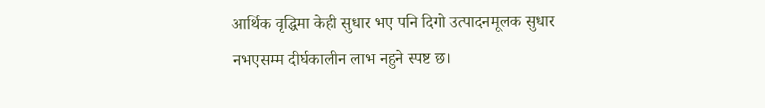आर्थिक वृद्धिमा केही सुधार भए पनि दिगो उत्पादनमूलक सुधार नभएसम्म दीर्घकालीन लाभ नहुने स्पष्ट छ।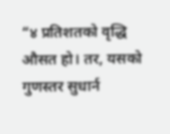“४ प्रतिशतको वृद्धि औसत हो। तर, यसको गुणस्तर सुधार्न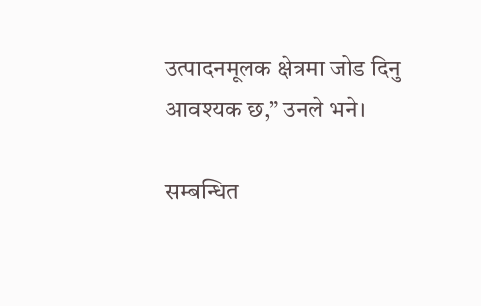उत्पादनमूलक क्षेत्रमा जोड दिनु आवश्यक छ,” उनले भने।

सम्बन्धित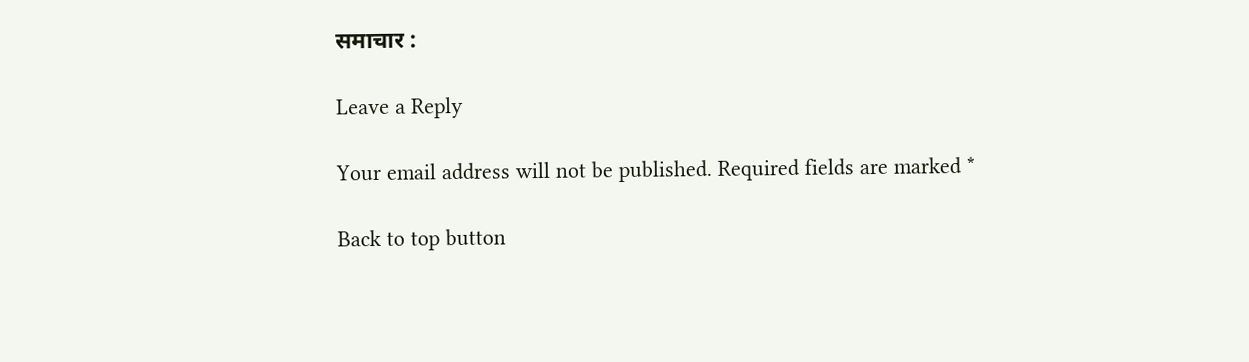समाचार :

Leave a Reply

Your email address will not be published. Required fields are marked *

Back to top button